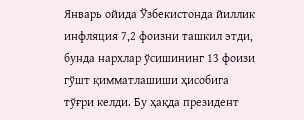Январь ойида Ўзбекистонда йиллик инфляция 7,2 фоизни ташкил этди, бунда нархлар ўсишининг 13 фоизи гўшт қимматлашиши ҳисобига тўғри келди. Бу ҳақда президент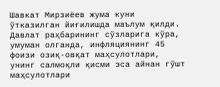Шавкат Мирзиёев жума куни ўтказилган йиғилишда маълум қилди.
Давлат раҳбарининг сўзларига кўра, умуман олганда, инфляциянинг 45 фоизи озиқ-овқат маҳсулотлари, унинг салмоқли қисми эса айнан гўшт маҳсулотлари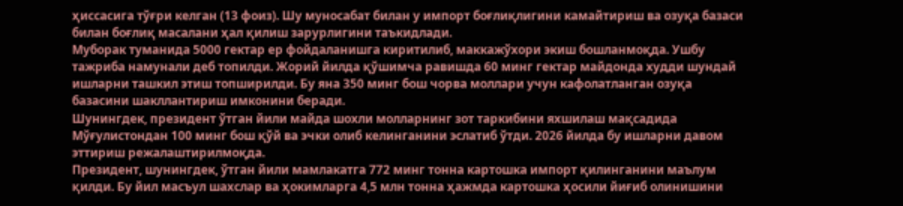ҳиссасига тўғри келган (13 фоиз). Шу муносабат билан у импорт боғлиқлигини камайтириш ва озуқа базаси билан боғлиқ масалани ҳал қилиш зарурлигини таъкидлади.
Муборак туманида 5000 гектар ер фойдаланишга киритилиб, маккажўхори экиш бошланмоқда. Ушбу тажриба намунали деб топилди. Жорий йилда қўшимча равишда 60 минг гектар майдонда худди шундай ишларни ташкил этиш топширилди. Бу яна 350 минг бош чорва моллари учун кафолатланган озуқа базасини шакллантириш имконини беради.
Шунингдек, президент ўтган йили майда шохли молларнинг зот таркибини яхшилаш мақсадида Мўғулистондан 100 минг бош қўй ва эчки олиб келинганини эслатиб ўтди. 2026 йилда бу ишларни давом эттириш режалаштирилмоқда.
Президент, шунингдек, ўтган йили мамлакатга 772 минг тонна картошка импорт қилинганини маълум қилди. Бу йил масъул шахслар ва ҳокимларга 4,5 млн тонна ҳажмда картошка ҳосили йиғиб олинишини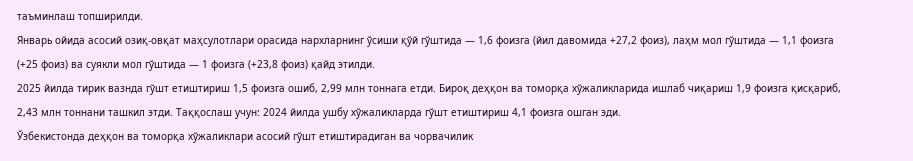таъминлаш топширилди.
Январь ойида асосий озиқ-овқат маҳсулотлари орасида нархларнинг ўсиши қўй гўштида — 1,6 фоизга (йил давомида +27,2 фоиз), лаҳм мол гўштида — 1,1 фоизга (+25 фоиз) ва суякли мол гўштида — 1 фоизга (+23,8 фоиз) қайд этилди.
2025 йилда тирик вазнда гўшт етиштириш 1,5 фоизга ошиб, 2,99 млн тоннага етди. Бироқ деҳқон ва томорқа хўжаликларида ишлаб чиқариш 1,9 фоизга қисқариб, 2,43 млн тоннани ташкил этди. Таққослаш учун: 2024 йилда ушбу хўжаликларда гўшт етиштириш 4,1 фоизга ошган эди.
Ўзбекистонда деҳқон ва томорқа хўжаликлари асосий гўшт етиштирадиган ва чорвачилик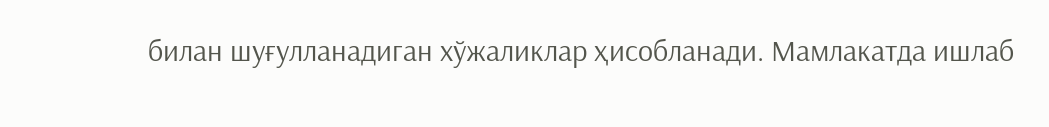билан шуғулланадиган хўжаликлар ҳисобланади. Мамлакатда ишлаб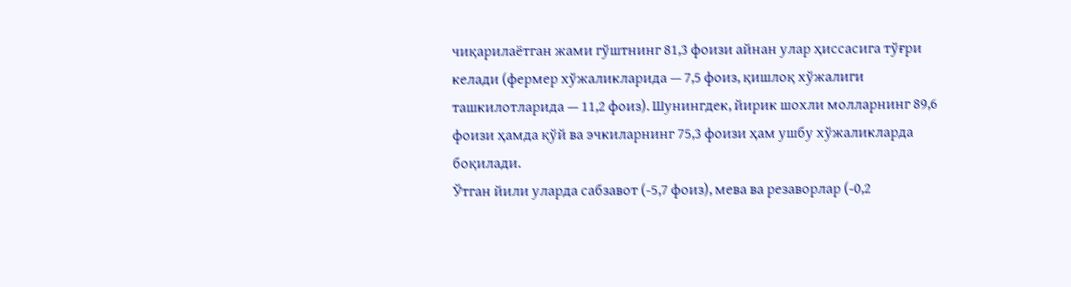чиқарилаётган жами гўштнинг 81,3 фоизи айнан улар ҳиссасига тўғри келади (фермер хўжаликларида — 7,5 фоиз, қишлоқ хўжалиги ташкилотларида — 11,2 фоиз). Шунингдек, йирик шохли молларнинг 89,6 фоизи ҳамда қўй ва эчкиларнинг 75,3 фоизи ҳам ушбу хўжаликларда боқилади.
Ўтган йили уларда сабзавот (-5,7 фоиз), мева ва резаворлар (-0,2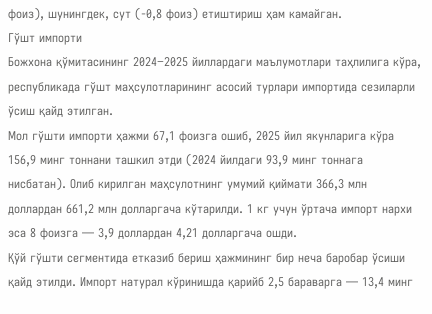фоиз), шунингдек, сут (-0,8 фоиз) етиштириш ҳам камайган.
Гўшт импорти
Божхона қўмитасининг 2024−2025 йиллардаги маълумотлари таҳлилига кўра, республикада гўшт маҳсулотларининг асосий турлари импортида сезиларли ўсиш қайд этилган.
Мол гўшти импорти ҳажми 67,1 фоизга ошиб, 2025 йил якунларига кўра 156,9 минг тоннани ташкил этди (2024 йилдаги 93,9 минг тоннага нисбатан). Олиб кирилган маҳсулотнинг умумий қиймати 366,3 млн доллардан 661,2 млн долларгача кўтарилди. 1 кг учун ўртача импорт нархи эса 8 фоизга — 3,9 доллардан 4,21 долларгача ошди.
Қўй гўшти сегментида етказиб бериш ҳажмининг бир неча баробар ўсиши қайд этилди. Импорт натурал кўринишда қарийб 2,5 бараварга — 13,4 минг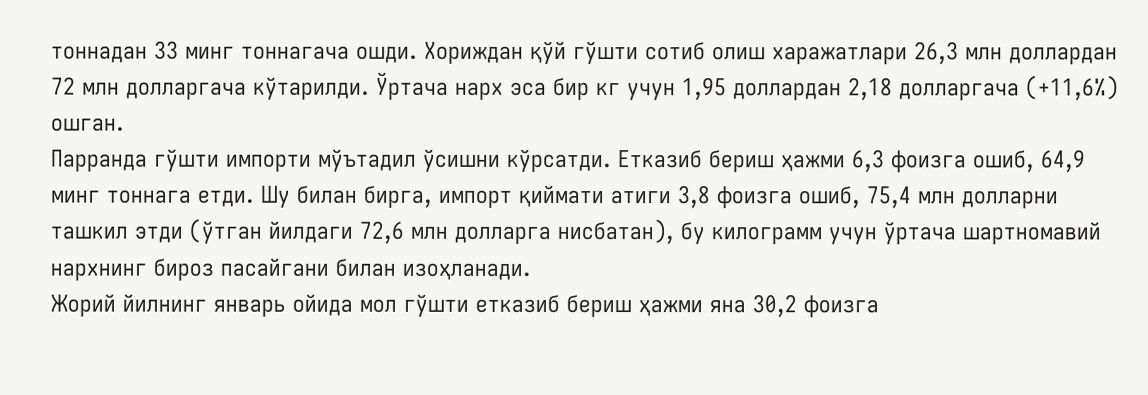тоннадан 33 минг тоннагача ошди. Хориждан қўй гўшти сотиб олиш харажатлари 26,3 млн доллардан 72 млн долларгача кўтарилди. Ўртача нарх эса бир кг учун 1,95 доллардан 2,18 долларгача (+11,6%) ошган.
Парранда гўшти импорти мўътадил ўсишни кўрсатди. Етказиб бериш ҳажми 6,3 фоизга ошиб, 64,9 минг тоннага етди. Шу билан бирга, импорт қиймати атиги 3,8 фоизга ошиб, 75,4 млн долларни ташкил этди (ўтган йилдаги 72,6 млн долларга нисбатан), бу килограмм учун ўртача шартномавий нархнинг бироз пасайгани билан изоҳланади.
Жорий йилнинг январь ойида мол гўшти етказиб бериш ҳажми яна 30,2 фоизга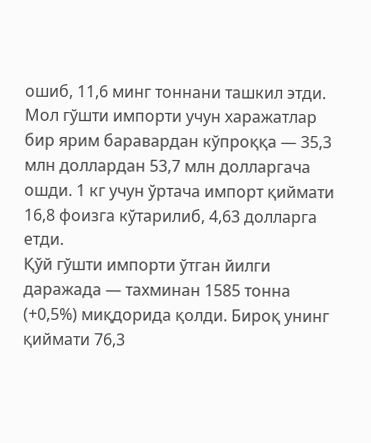ошиб, 11,6 минг тоннани ташкил этди. Мол гўшти импорти учун харажатлар бир ярим баравардан кўпроққа — 35,3 млн доллардан 53,7 млн долларгача ошди. 1 кг учун ўртача импорт қиймати 16,8 фоизга кўтарилиб, 4,63 долларга етди.
Қўй гўшти импорти ўтган йилги даражада — тахминан 1585 тонна (+0,5%) миқдорида қолди. Бироқ унинг қиймати 76,3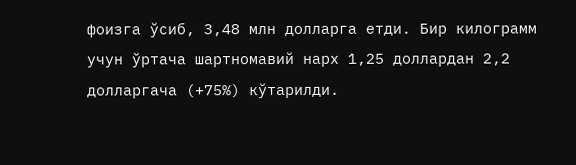фоизга ўсиб, 3,48 млн долларга етди. Бир килограмм учун ўртача шартномавий нарх 1,25 доллардан 2,2 долларгача (+75%) кўтарилди.